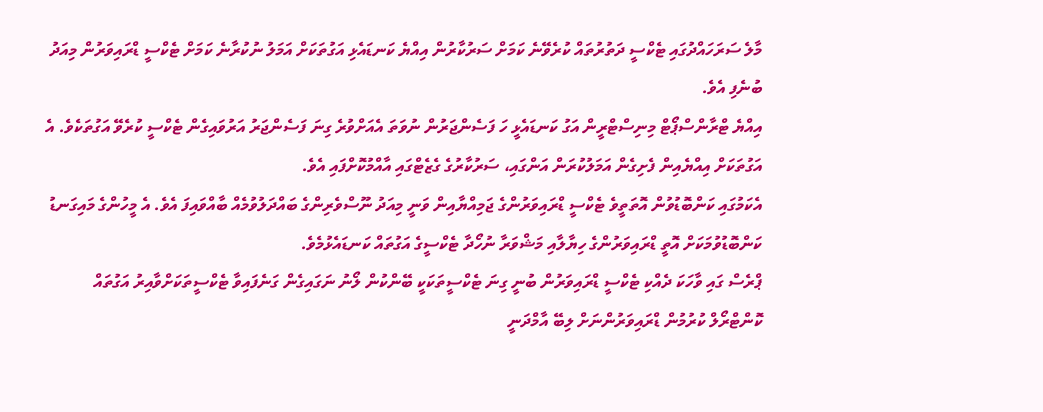މާލެ ސަރަހައްދުގައި ޓެކްސީ ދަތުރުތައް ކުރެވޭނެ ކަމަށް ސަރުކާރުން އިއްޔެ ކަނޑައެޅި އަގުތަކަށް އަމަލު ނުކުރާނެ ކަމަށް ޓެކްސީ ޑްރައިވަރުން މިއަދު ބުނެފި އެވެ.
އިއްޔެ ޓްރާންސްޕޯޓް މިނިސްޓްރީން އަގު ކަނޑައެޅީ ހަ ފަސެންޖަރުން ނުވަތަ އެއަށްވުރެ ގިނަ ފަސެންޖަރު އަރުވައިގެން ޓެކްސީ ކުރެވޭ އަގުތަކެވެ. އެ އަގުތަކަށް އިއްޔެއިން ފެށިގެން އަމަލުކުރަން އަންގައި، ސަރުކާރުގެ ގެޒެޓްގައި އާއްމުކޮށްފައި އެވެ.
އެކަމުގައި ކަންބޮޑުވުން އޮތަތީވެ ޓެކްސީ ޑްރައިވަރުންގެ ޖަމިއްޔާއިން ވަނީ މިއަދު ނޫސްވެރިންގެ ބައްދަލުވުމެއް ބާއްވައިފަ އެވެ. އެ މީހުންގެ މައިގަނޑު ކަންބޮޑުވުމަކަށް އޮތީ ޑްރައިވަރުންގެ ހިޔާލާއި މަޝްވަރާ ނުހޯދާ ޓެކްސީގެ އަގުތައް ކަނޑައެޅުމެވެ.
ޕްރެސް ގައި ވާހަކަ ދެއްކި ޓެކްސީ ޑްރައިވަރުން ބުނީ ގިނަ ޓެކްސީތަކަކީ ބޭންކުން ލޯނު ނަގައިގެން ގަނެފައިވާ ޓެކްސީތަކަށްވާއިރު އަގުތައް ކޮންޓްރޯލް ކުރުމުން ޑްރައިވަރުންނަށް ލިބޭ އާމްދަނީ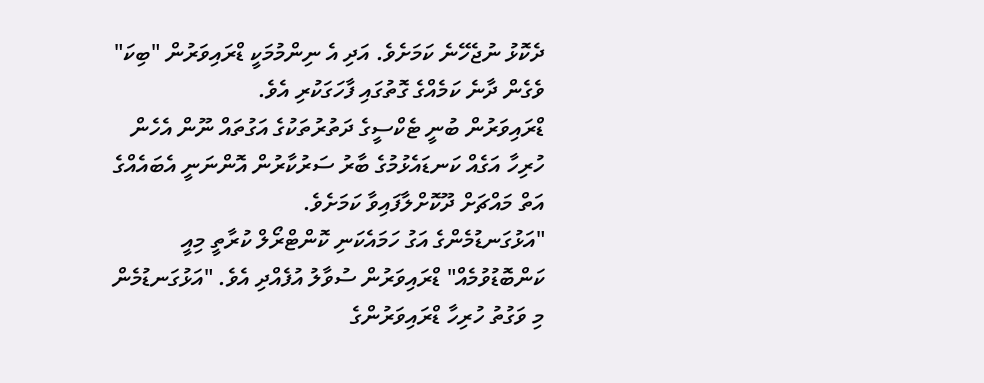ދެކޮޅު ނުޖެހޭނެ ކަމަށެވެ. އަދި އެ ނިންމުމަކީ ޑްރައިވަރުން "ބިކަ" ވެގެން ދާނެ ކަމެއްގެ ގޮތުގައި ފާހަގަކުރި އެވެ.
ޑްރައިވަރުން ބުނީ ޓެކްސީގެ ދަތުރުތަކުގެ އަގުތައް ނޫން އެހެން ހުރިހާ އަގެއް ކަނޑައެޅުމުގެ ބާރު ސަރުކާރުން އޮންނަނީ އެބައެއްގެ އަތް މައްޗަށް ދޫކޮށްލާފައިވާ ކަމަށެވެ.
"އަޅުގަނޑުމެންގެ އަގު ހަމައެކަނި ކޮންޓްރޯލް ކުރާތީ މިއީ ކަންބޮޑުވުމެއް" ޑްރައިވަރުން ސުވާލު އުފެއްދި އެވެ. "އަޅުގަނޑުމެން މި ވަގުތު ހުރިހާ ޑްރައިވަރުންގެ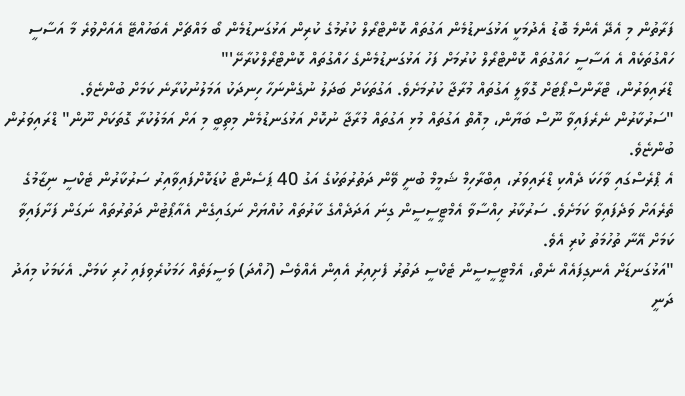ފަރާތުން މި އެދޭ އެންމެ ބޮޑު އެދުމަކީ އަޅުގަނޑުމެން އަގުތައް ކޮންޓްރޯލް ކުރުމުގެ ކުރިން އަޅުގަނޑުމެން ބޯ މައްޗަށް އެބަހުއްޓޭ އެއަށްވުރެ މާ އަސާސީ ހައްގުތަކެއް އެ އަސާސީ ހައްގުތައް ކޮންޓްރޯލް ކުރުމަށް ފަހު އަޅުގަނޑުމެންގެ ހައްގުތައް ކޮންޓްރޯލްކުރާށޭ'"
ޑްރައިވަރުން، ޓްރާންސްޕޯޓަށް ގޮވާލީ އަގުތައް މުރާޖާ ކުރުމަށެވެ. އަގުތަކަށް ބަދަލު ނުގެންނަހާ ހިނދަކު އަމަލުނުކުރާނެ ކަމަށް ބުންޏެވެ.
"ސަރުކާރުން ނެރެފައިވާ ނޫސް ބަޔާން، މިއޮތް އަގުތައް މުޅި އަގުތައް މުރާޖާ ނުކޮށް އަޅުގަނޑުމެން މިތިބީ މި އަށް އަމަލުކުރާ ގޮތަކަށް ނޫން" ޑްރައިވަރުން ބުންޏެވެ.
އެ ޕްރެސްގައި ވާހަކަ ދެއްކި ޑްރައިވަރު، އިބްރާހިމް ޝަމީމް ބުނީ ވޭން ދަތުރުތަކުގެ އަގު 40 ޕަސެންޓް ކުޑަކޮށްފައިވާއިރު ސަރުކާރުން ޓެކްސީ ނިޒާމުގެ ތެރެއަށް ވަދެފައިވާ ކަމަށެވެ. ސަރުކާރު ހިއްސާވާ އެމްޓީސީސީން ގިނަ އަދަދެއްގެ ކާރުތައް ކުއްޔަށް ނަގައިގެން އެއާޕޯޓުން ދަތުރުތައް ނަގަން ފަށާފައިވާ ކަމަށް އޭނާ ތުހުމަތު ކުރި އެވެ.
"އަޅުގަނޑަށް އެނގިފައެއް ނެތް، އެމްޓީސީސީން ޓެކްސީ ދަތުރު ފެށިއިރު އެއިން އެއްވެސް (ހުއްދަ) ވަސީލަތެއް ހަމަކުރެވިފައި ހުރި ކަމަށް. އެކަމަކު މިއަދު ދަނީ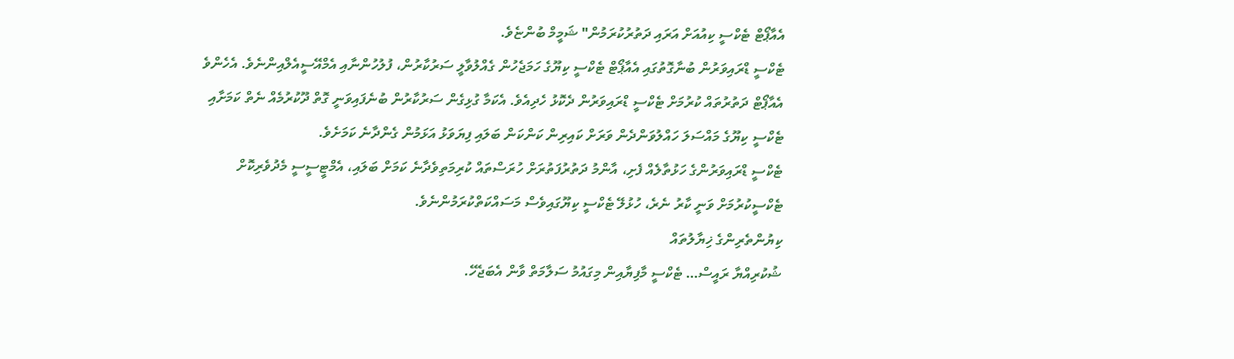އެއާޕޯޓް ޓެކްސީ ކިއުއަށް އަރައި ދަތުރުކުރަމުން" ޝަމީމް ބުންޏެވެ.
ޓެކްސީ ޑްރައިވަރުން ބުނާގޮތުގައި އެއާޕޯޓް ޓެކްސީ ކިޔޫގެ ހަމަޖެހުން ގެއްލުވާލީ ސަރުކާރުން، ފުލުހުންނާއި އެމްއޭސީއެލްއިންނެވެ. އެހެންވެ އެއާޕޯޓް ދަތުރުތައް ކުރުމަށް ޓެކްސީ ޑްރައިވަރުން ދެކޮޅު ހެދިއެވެ. އެކަމާ ގުޅިގެން ސަރުކާރުން ބުނެފައިވަނީ ގޮތް ދޫކުރުމެއް ނެތް ކަމަށާއި ޓެކްސީ ކިޔޫގެ މައްސަލަ ހައްލުވަންދެން ވަރަށް ކައިރިން ކަންކަން ބަލައި ފިޔަވަޅު އަޅަމުން ގެންދާނެ ކަމަށެވެ.
ޓެކްސީ ޑްރައިވަރުންގެ ހަޅުތާލެއް ފެށި، އާންމު ދަތުރުފަތުރަށް ހުރަސްތައް ކުރިމަތިވެދާނެ ކަމަށް ބަލައި، އެމްޓީސީސީ މެދުވެރިކޮށް ޓެކްސީކުރުމަށް ވަނީ ކާރު ނެރެ، ހުޅުލޭ ޓެކްސީ ކިޔޫގައިވެސް މަސައްކަތްކުރަމުންނެވެ.
ކިޔުންތެރިންގެ ޚިޔާލުތައް
ޝުކުރިއްޔާ ރައީސް… ޓެކްސީ މާފިޔާއިން މިގައުމު ސަލާމަތް ވާން އެބަޖެހޭ.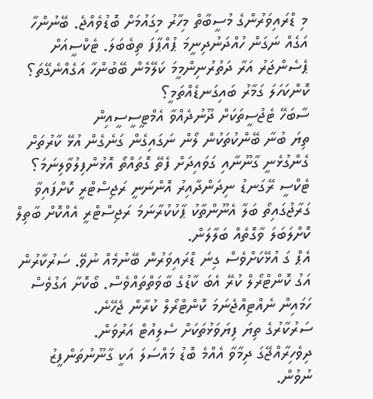މި ޑްރައިވަރުންގެ މުސީބާތް މިހާރު މިގައުމަށް ބޮޑުވެއްޖެ. ބޭނުންހާ އަގެއް ނަގަން ހުއްދަނުދިނީމަ ޕުއްޕާފަ ތިބެބަލަ. ޓެކްސީއަށް ޕެސެންޖަރު އަރާ ދަތުރުނިންމީމަ ކަލޭމެން ބޭބުންހާ އަގެއްނެގޭތަ؟ ކޮންކަހަލަ ގަމާރު ބައިގަނޑެއްތަމީ؟
ސާބަހޭ ޓެޖުސީތަކަށް ދޫނުދެއްވާ އެމްޓީސީސީއިން
ތިޔަ ބުނާ ބޭންކުތަކުން ލޯން ނަގައިގެން ގަނެގެން އުޅޭ ކާރުތަށް ގެންގުޅެނީ ގާނޫނާއި ގަވައިދަށް ފެތޭ ގޮތައްތޯ އޮޅުންފިލުވާލިނަމަ؟ ޓެކްސީ ރޭގަނޑު ނިދަންދާއިރު އޮންނަނީ ރަޖިސްޓްރީ ކޮށްފައިވާ ގަރާޖުގައިތޯ ބަލާ އެނޫންތާކު ޕާކުކުރާނަމަ ރަޖިސްޓްރީ އެއްކޮށް ބާތިލް ކޮށްލަބަލަ ވާގޮތެއް ބަލާލަން.
އެޕް ގަ އުޅޭކަށްވެސް ގިނަ ޑްރައިވަރުން ބޭނުމެއް ނުވޭ. ސަރުކާރުން އަގު ކޮންޓްރޯލް ކުރޭ އެބަ ކާޑުގެ ބާވަތްތައްވެސް. ބޯކޮށާ އަގުވެސް ހަމައިން ނެއްޓިއްޖެނަމަ ކޮންޓްރޯލް ކުރާން ޖެހޭނެ.
ސަރުކާރުގެ ތިޔަ ފިޔަވަޅުތަކަށް ސެލިއުޓް އަރުވަން.
ދިވެހިރާއްޖޭގަ ދިމާވާ އެއްމެ ބޮޑު މައްސަލަ އަކީ ގާނޫނުތަންފީޒު ނުވުން.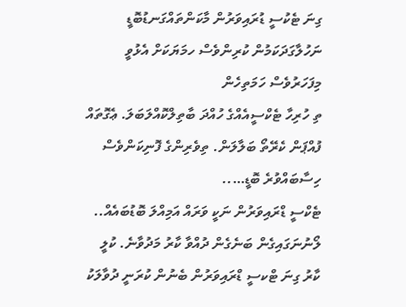ގިނަ ޓެކުސީ ޑުރައިވަރުން މާކަންތައްގަނޑުބޮޑީ ނަހުލާގަދަކަމުން ކުރިންވެސް ހމަޔަކަށް އެޅުވީ މިފަހަރުވެސް ހަމަތިހެން
ތި ހުރިހާ ޓެކްސީއެއްގެ ހުއްދަ ބާތިލްކޮއްލަބަލަ. ޢެގޮތައް ފުއްޕަން ކެރޭތޯ ބަލާލަން. ތިވެރިންގެ ފޮނިކަންވެސް ހިސާބައްވުރެ ބޮޑީ…..
ޓެކްސީ ޑްރައިވަރުން ނަކީ ވަރައް އަމިއްލަ ބޮޑުބައެއް.. ލޯނުނަގައިގެން ބަނެގެން ދުއްވާ ކާރު މަދުވާނެ. ކުލީ ކާރު ގިނަ ޓްކސީ ޑްރައިވަރުން ބެނުން ކުރަނީ ދުވާލަކު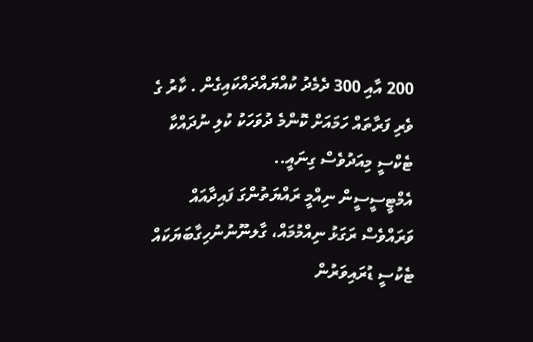200 އާއި 300 ދެމެދު ކުއްޔައްދައްކައިގެން . ކާރު ގެ ވެރި ފަރާތައް ހަމައަށް ކޮންމެ ދުވަހަކު ކުލި ނުދައްކާ ޓެކްސީ މިއަދުވެސް ގިނައީ..
އެމްޓީސީސީން ނިއްމީ ރައްޔަތުންގަ ފައިދާއައް ވަރައްވެސް ރަގަޅު ނިއްމުމައް، ގާލނޫނުނުހިގާބަޔަކައް ޓެކުސީ ޑުރައިވަރުން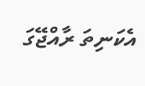އެކަނިތަ ރާއްޖޭގަ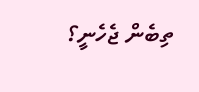ތިބެން ޖެހެނީ؟